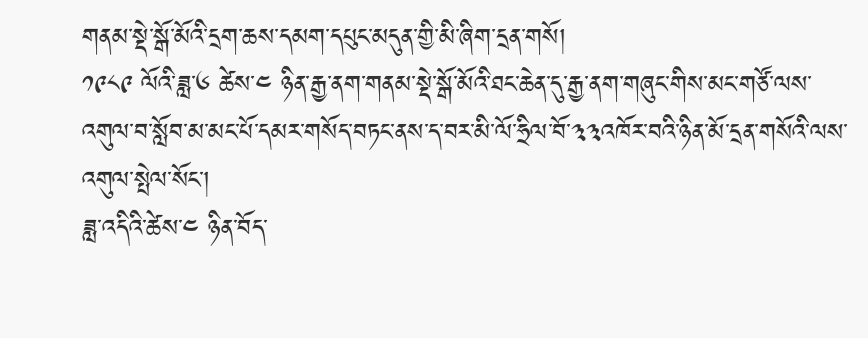གནམ་སྡེ་སྒོ་མོའི་དྲག་ཆས་དམག་དཔུང་མདུན་གྱི་མི་ཞིག་དྲན་གསོ།
༡༩༨༩ ལོའི་ཟླ་༦ ཚེས་༤ ཉིན་རྒྱ་ནག་གནམ་སྡེ་སྒོ་མོའི་ཐང་ཆེན་དུ་རྒྱ་ནག་གཞུང་གིས་མང་གཙོ་ལས་འགུལ་བ་སློབ་མ་མང་པོ་དམར་གསོད་བཏང་ནས་ད་བར་མི་ལོ་ཧྲིལ་བོ་༣༣འཁོར་བའི་ཉིན་མོ་དྲན་གསོའི་ལས་འགུལ་སྤེལ་སོང་།
ཟླ་འདིའི་ཚེས་༤ ཉིན་བོད་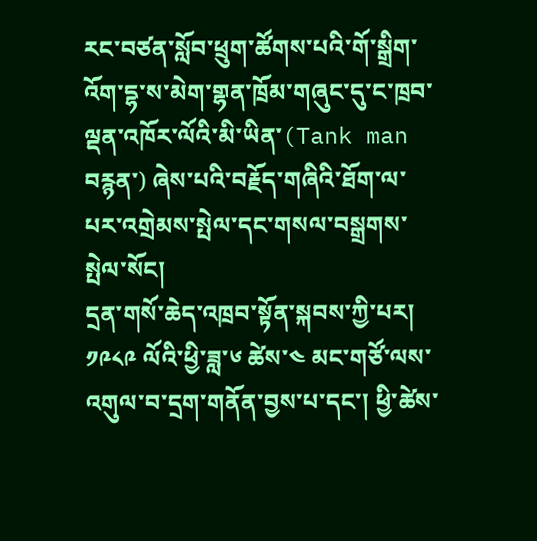རང་བཙན་སློབ་ཕྲུག་ཚོགས་པའི་གོ་སྒྲིག་འོག་དྷ་ས་མེག་གྷན་ཁྲོམ་གཞུང་དུ་ང་ཁྲབ་ལྡན་འཁོར་ལོའི་མི་ཡིན་(Tank man བརྙན་) ཞེས་པའི་བརྗོད་གཞིའི་ཐོག་ལ་པར་འགྲེམས་སྤེལ་དང་གསལ་བསྒྲགས་སྤེལ་སོང།
དྲན་གསོ་ཆེད་འཁྲབ་སྟོན་སྐབས་ཀྱི་པར།
༡༩༨༩ ལོའི་ཕྱི་ཟླ་༦ ཚེས་༤ མང་གཙོ་ལས་འགུལ་བ་དྲག་གནོན་བྱས་པ་དང་། ཕྱི་ཚེས་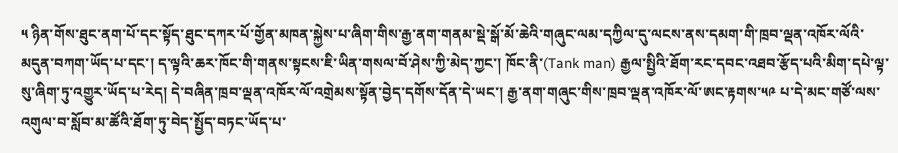༥ ཉིན་གོས་ཐུང་ནག་པོ་དང་སྟོད་ཐུང་དཀར་པོ་གྱོན་མཁན་སྐྱེས་པ་ཞིག་གིས་རྒྱ་ནག་གནམ་སྡེ་སྒོ་མོ་ཆེའི་གཞུང་ལམ་དཀྱིལ་དུ་ལངས་ནས་དམག་གི་ཁྲབ་ལྡན་འཁོར་ལོའི་མདུན་བཀག་ཡོད་པ་དང་། ད་ལྟའི་ཆར་ཁོང་གི་གནས་སྟངས་ཇི་ཡིན་གསལ་བོ་ཤེས་ཀྱི་མེད་ཀྱང་། ཁོང་ནི་(Tank man) རྒྱལ་སྤྱིའི་ཐོག་རང་དབང་འཐབ་རྩོད་པའི་མིག་དཔེ་ལྟ་སུ་ཞིག་ཏུ་འགྱུར་ཡོད་པ་རེད། དེ་བཞིན་ཁྲབ་ལྡན་འཁོར་ལོ་འགྲེམས་སྟོན་བྱེད་དགོས་དོན་དེ་ཡང་། རྒྱ་ནག་གཞུང་གིས་ཁྲབ་ལྡན་འཁོར་ལོ་ཨང་རྟགས་༥༩ པ་དེ་མང་གཙོ་ལས་འགུལ་བ་སློབ་མ་ཚོའི་ཐོག་ཏུ་བེད་སྤྱོད་བཏང་ཡོད་པ་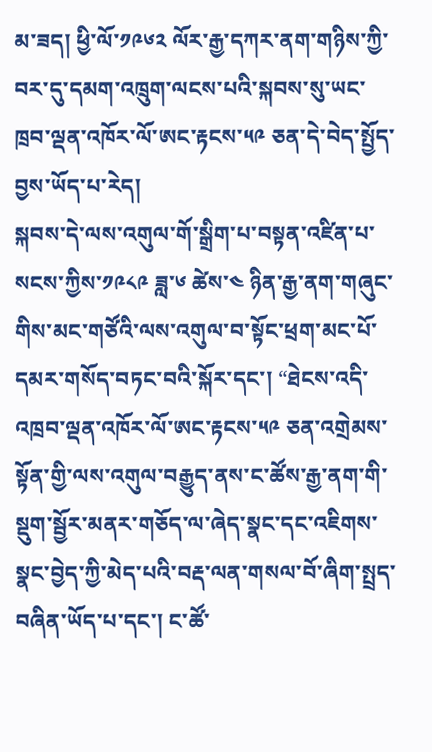མ་ཟད། ཕྱི་ལོ་༡༩༦༢ ལོར་རྒྱ་དཀར་ནག་གཉིས་ཀྱི་བར་དུ་དམག་འཁྲུག་ལངས་པའི་སྐབས་སུ་ཡང་ཁྲབ་ལྡན་འཁོར་ལོ་ཨང་རྟངས་༥༩ ཅན་དེ་བེད་སྤྱོད་བྱས་ཡོད་པ་རེད།
སྐབས་དེ་ལས་འགུལ་གོ་སྒྲིག་པ་བསྟན་འཛིན་པ་སངས་ཀྱིས་༡༩༨༩ ཟླ་༦ ཚེས་༤ ཉིན་རྒྱ་ནག་གཞུང་གིས་མང་གཙོའི་ལས་འགུལ་བ་སྟོང་ཕྲག་མང་པོ་དམར་གསོད་བཏང་བའི་སྐོར་དང་། “ཐེངས་འདི་འཁྲབ་ལྡན་འཁོར་ལོ་ཨང་རྟངས་༥༩ ཅན་འགྲེམས་སྟོན་གྱི་ལས་འགུལ་བརྒྱུད་ནས་ང་ཚོས་རྒྱ་ནག་གི་སྡུག་སྦྱོར་མནར་གཅོད་ལ་ཞེད་སྣང་དང་འཇིགས་སྣང་བྱེད་ཀྱི་མེད་པའི་བརྡ་ལན་གསལ་བོ་ཞིག་སྤྲད་བཞིན་ཡོད་པ་དང་། ང་ཚོ་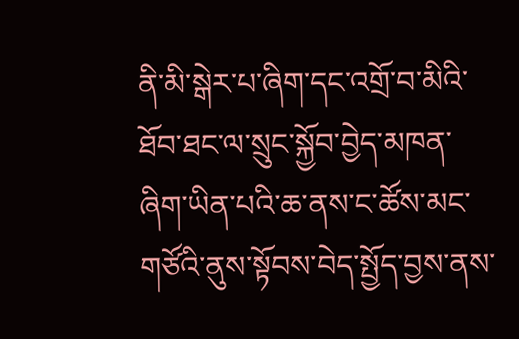ནི་མི་སྒེར་པ་ཞིག་དང་འགྲོ་བ་མིའི་ཐོབ་ཐང་ལ་སྲུང་སྐྱོབ་བྱེད་མཁན་ཞིག་ཡིན་པའི་ཆ་ནས་ང་ཚོས་མང་གཙོའི་ནུས་སྟོབས་བེད་སྤྱོད་བྱས་ནས་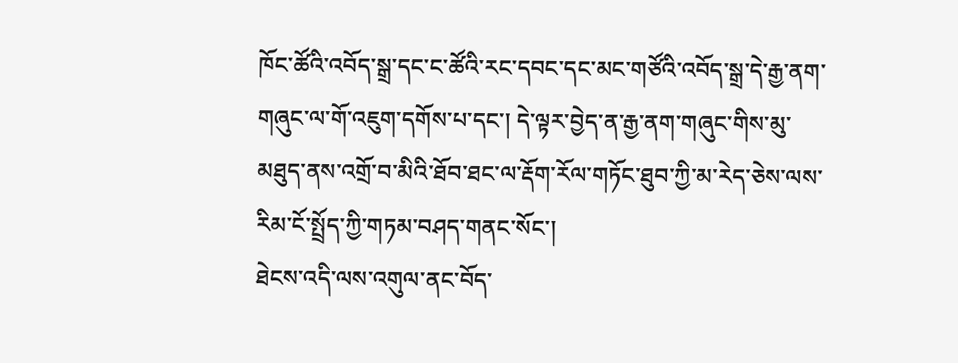ཁོང་ཚོའི་འབོད་སྒྲ་དང་ང་ཚོའི་རང་དབང་དང་མང་གཙོའི་འབོད་སྒྲ་དེ་རྒྱ་ནག་གཞུང་ལ་གོ་འཇུག་དགོས་པ་དང་། དེ་ལྟར་བྱེད་ན་རྒྱ་ནག་གཞུང་གིས་མུ་མཐུད་ནས་འགྲོ་བ་མིའི་ཐོབ་ཐང་ལ་རྡོག་རོལ་གཏོང་ཐུབ་ཀྱི་མ་རེད་ཅེས་ལས་རིམ་ངོ་སྤྲོད་ཀྱི་གཏམ་བཤད་གནང་སོང་།
ཐེངས་འདི་ལས་འགུལ་ནང་བོད་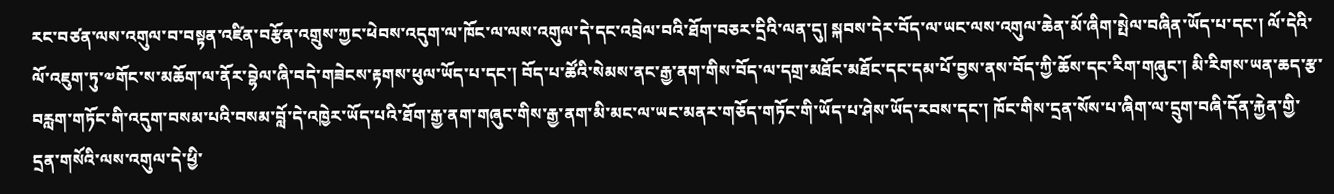རང་བཙན་ལས་འགུལ་བ་བསྟན་འཛིན་བརྩོན་འགྲུས་ཀྱང་ཕེབས་འདུག་ལ་ཁོང་ལ་ལས་འགུལ་དེ་དང་འབྲེལ་བའི་ཐོག་བཅར་དྲིའི་ལན་དུ། སྐབས་དེར་བོད་ལ་ཡང་ལས་འགུལ་ཆེན་མོ་ཞིག་སྤེལ་བཞིན་ཡོད་པ་དང་། ལོ་དེའི་ལོ་འཇུག་ཏུ་༧གོང་ས་མཆོག་ལ་ནོར་བྷེལ་ཞི་བདེ་གཟེངས་རྟགས་ཕུལ་ཡོད་པ་དང་། བོད་པ་ཚོའི་སེམས་ནང་རྒྱ་ནག་གིས་བོད་ལ་དགྲ་མཐོང་མཐོང་དང་དམ་པོ་བྱས་ནས་བོད་ཀྱི་ཆོས་དང་རིག་གཞུང་། མི་རིགས་ཡན་ཆད་རྩ་བརླག་གཏོང་གི་འདུག་བསམ་པའི་བསམ་བློ་དེ་འཁྱེར་ཡོད་པའི་ཐོག་རྒྱ་ནག་གཞུང་གིས་རྒྱ་ནག་མི་མང་ལ་ཡང་མནར་གཅོད་གཏོང་གི་ཡོད་པ་ཤེས་ཡོད་རབས་དང་། ཁོང་གིས་དྲན་སོས་པ་ཞིག་ལ་དྲུག་བཞི་དོན་རྐྱེན་གྱི་དྲན་གསོའི་ལས་འགུལ་དེ་ཕྱི་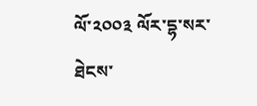ལོ་༢༠༠༣ ལོར་དྷ་སར་ཐེངས་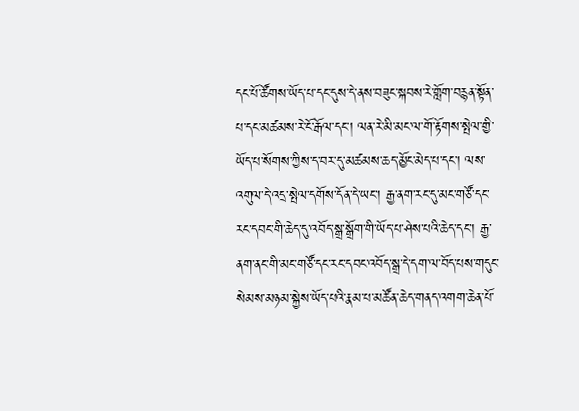དང་པོ་ཚོགས་ཡོད་པ་དང་དུས་དེ་ནས་བཟུང་སྐབས་རེ་གློག་བརྙན་སྟོན་པ་དང་མཚམས་རེ་ངོ་རྒོལ་དང་། ལན་རེ་མི་མང་ལ་གོ་རྟོགས་སྤེལ་གྱི་ཡོད་པ་སོགས་ཀྱིས་ད་བར་དུ་མཚམས་ཆད་མྱོང་མེད་པ་དང་། ལས་འགུལ་དེ་འདྲ་སྤེལ་དགོས་དོན་དེ་ཡང་། རྒྱ་ནག་རང་དུ་མང་གཙོ་དང་རང་དབང་གི་ཆེད་དུ་འབོད་སྒྲ་སྒྲོག་གི་ཡོད་པ་ཤེས་པའི་ཆེད་དང་། རྒྱ་ནག་ནང་གི་མང་གཙོ་དང་རང་དབང་འབོད་སྒྲ་དེ་དག་ལ་བོད་པས་གདུང་སེམས་མཉམ་སྐྱེས་ཡོད་པའི་རྣམ་པ་མཚོན་ཆེད་གནད་འགག་ཆེན་པོ་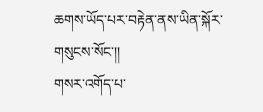ཆགས་ཡོད་པར་བརྟེན་ནས་ཡིན་སྐོར་གསུངས་སོང་།།
གསར་འགོད་པ་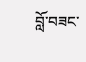བློ་བཟང་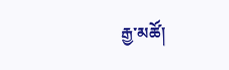རྒྱ་མཚོ།